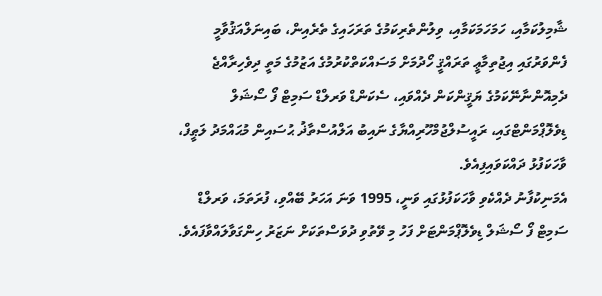ޝާމިލުކަމާއި، ހަމަހަމަކަމާއި، ވިލުންތެރިކަމުގެ ތަރަހައިގެ ތެރެއިން، ބައިނަލްއަޤުވާމީ ފެންވަރުގައި އިޖުތިމާޢީ ތަރައްޤީ ހޯދުމަށް މަސައްކަތްކުރުމުގެ އަޒުމުގެ މަތީ ދިވެހިރާއްޖެ ދެމިއޮންނާނޭކަމުގެ ޔަޤީންކަން ދެއްވައި، ސެކަންޑް ވަރލްޑް ސަމިޓް ފޯ ސޯޝަލް ޑިވެލޮޕްމަންޓްގައި، ރައީސުލްޖުމްހޫރިއްޔާގެ ނައިބު އަލްއުސްތާޛު ޙުސައިން މުޙައްމަދު ލަޠީފް، ވާހަކަފުޅު ދައްކަވައިފިއެވެ.
އެމަނިކުފާނު ދެއްކެވި ވާހަކަފުޅުގައި ވަނީ، 1995 ވަނަ އަހަރު ބޭއްވި، ފުރަތަމަ، ވަރލްޑް ސަމިޓް ފޯ ސޯޝަލް ޑިވެލޮޕްމަންޓަށް ފަހު މި ވޭތުވި ދުވަސްތަކަށް ނަޒަރު ހިންގަވާލައްވާފައެވެ.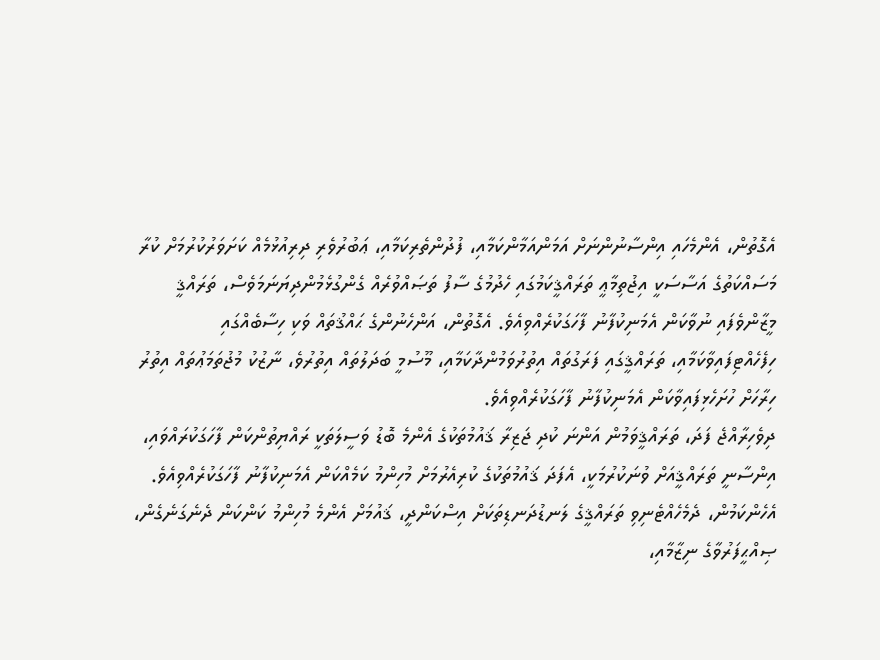އެގޮތުން، އެންމެހައި އިންސާނުންނަށް އަމަންއަމާންކަމާއި، ފުދުންތެރިކަމާއި، ޢަބުރުވެރި ދިރިއުޅުމެއް ކަށަވަރުކުރުމަށް ކުރާ މަސައްކަތުގެ އަސާސަކީ އިޖުތިމާޢީ ތަރައްޤީކަމުގައި ހެދުމުގެ ސާފު ތަޞައްވުރެއް ގެންގުޅެމުންދިޔަނަމަވެސް، ތަރައްޤީ މީޒާންވެފައި ނުވާކަން އެމަނިކުފާނު ފާހަގަކުރެއްވިއެވެ. އެގޮތުން، އަންހެނުންގެ ޙައްޤުތައް ވަކި ހިސާބެއްގައި ހިފެހެއްޓިފައިވާކަމާއި، ތަރައްޤީގައި ފަރަގުތައް އިތުރުވަމުންދާކަމާއި، މޫސުމީ ބަދަލުތައް އިތުރުވެ، ނާޒުކު މުޖުތަމަޢުތައް އިތުރު ހިރާހަށް ހުށަހެޅިފައިވާކަން އެމަނިކުފާނު ފާހަގަކުރެއްވިއެވެ.
ދިވެހިރާއްޖެ ފަދަ، ތަރައްޤީވަމުން އަންނަ ކުދި ޖަޒިރާ ޤައުމުތަކުގެ އެންމެ ބޮޑު ވަސީލަތަކީ ރައްޔިތުންކަން ފާހަގަކުރައްވައި، އިންސާނީ ތަރައްޤީއަށް ވުނަކުރުމަކީ، އެފަދަ ޤައުމުތަކުގެ ކުރިއެރުމަށް މުހިންމު ކަމެއްކަން އެމަނިކުފާނު ފާހަގަކުރެއްވިއެވެ. އެހެންކަމުން، ދެމެހެއްޓެނިވި ތަރައްޤީގެ ލަނޑުދަނޑިތަކަށް އިސްކަންދީ، ޤައުމަށް އެންމެ މުހިންމު ކަންކަން ދެނެގަނެގެން، ޞިއްޙީފަރުވާގެ ނިޒާމާއި،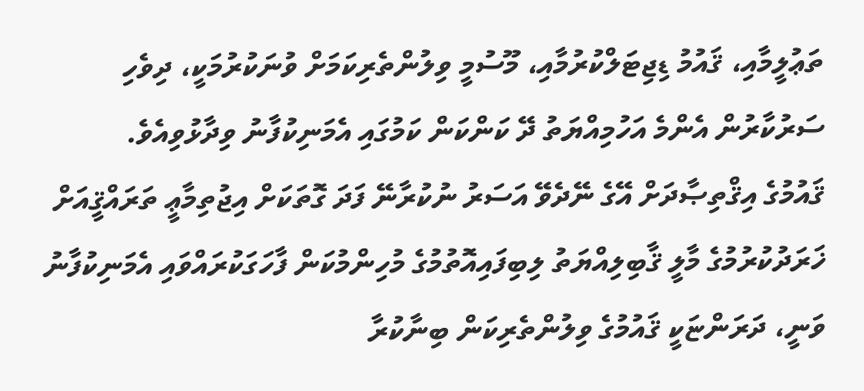ތަޢުލީމާއި، ޤައުމު ޑިޖިޓަލްކުރުމާއި، މޫސުމީ ވިލުންތެރިކަމަށް ވުނަކުރުމަކީ، ދިވެހި ސަރުކާރުން އެންމެ އަހުމިއްޔަތު ދޭ ކަންކަން ކަމުގައި އެމަނިކުފާނު ވިދާޅުވިއެވެ.
ޤައުމުގެ އިޤްތިޞާދަށް އޭގެ ނޭދެވޭ އަސަރު ނުކުރާނޭ ފަދަ ގޮތަކަށް އިޖުތިމާޢީ ތަރައްޤީއަށް ޚަރަދުކުރުމުގެ މާލީ ޤާބިލިއްޔަތު ލިބިފައިއޮތުމުގެ މުހިންމުކަން ފާހަގަކުރައްވައި އެމަނިކުފާނު ވަނީ، ދަރަންޏަކީ ޤައުމުގެ ވިލުންތެރިކަން ބިނާކުރާ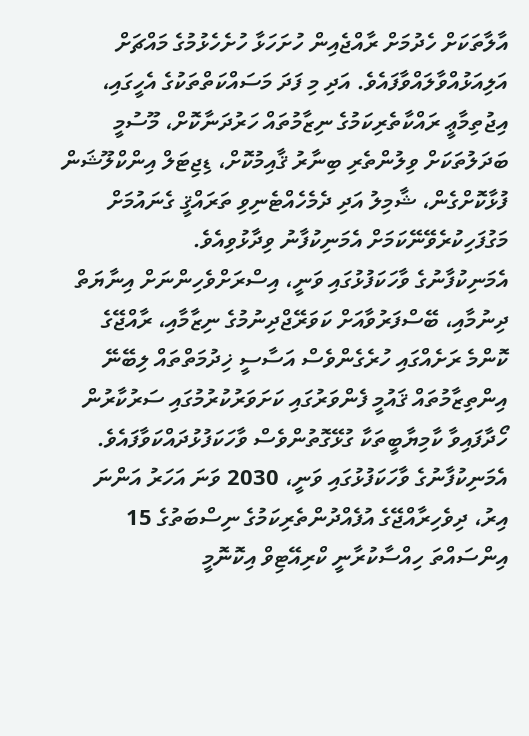އާލާތަކަށް ހެދުމަށް ރާއްޖެއިން ހުށަހަޅާ ހުށެހެޅުމުގެ މައްޗަށް އަލިއަޅުއްވާލައްވާފައެވެ. އަދި މި ފަދަ މަސައްކަތްތަކުގެ އެހީގައި، އިޖުތިމާޢީ ރައްކާތެރިކަމުގެ ނިޒާމުތައް ހަރުދަނާކޮށް، މޫސުމީ ބަދަލުތަކަށް ވިލުންތެރި ބިނާރު ޤާއިމުކޮށް، ޑިޖިޓަލް އިންކްލޫޝަން ފުޅާކޮށްގެން، ޝާމިލު އަދި ދެމެހެއްޓެނިވި ތަރައްޤީ ގެނައުމަށް މަގުފަހިކުރެވޭނޭކަމަށް އެމަނިކުފާނު ވިދާޅުވިއެވެ.
އެމަނިކުފާނުގެ ވާހަކަފުޅުގައި ވަނީ، އިސްރަށްވެހިންނަށް އިނާޔަތް ދިނުމާއި، ބޭސްފަރުވާއަށް ކަވަރޭޖްދިނުމުގެ ނިޒާމާއި، ރާއްޖޭގެ ކޮންމެ ރަށެއްގައި ހުރެގެންވެސް އަސާސީ ޚިދުމަތްތައް ލިބޭނޭ އިންތިޒާމުތައް ޤައުމީ ފެންވަރުގައި ކަށަވަރުކުރުމުގައި ސަރުކާރުން ހޯދާފައިވާ ކާމިޔާބީތަކާ ގުޅޭގޮތުންވެސް ވާހަކަފުޅުދައްކަވާފައެވެ. އެމަނިކުފާނުގެ ވާހަކަފުޅުގައި ވަނީ، 2030 ވަނަ އަހަރު އަންނަ އިރު، ދިވެހިރާއްޖޭގެ އުފެއްދުންތެރިކަމުގެ ނިސްބަތުގެ 15 އިންސައްތަ ހިއްސާކުރާނީ ކްރިއޭޓިވް އިކޮނޮމީ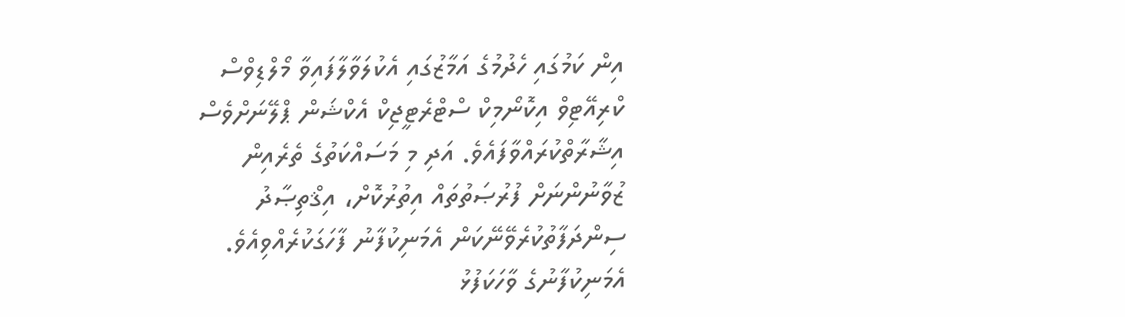އިން ކަމުގައި ހެދުމުގެ އަމާޒުގައި އެކުލަވާލާފައިވާ މޯލްޑިވްސް ކްރިއޭޓިވް އިކޮނޯމިކް ސްޓްރެޓީޖިކް އެކްޝަން ޕްލޭނަށްވެސް އިޝާރާތްކުރައްވާފައެވެ. އަދި މި މަސައްކަތުގެ ތެރެއިން ޒުވާނުންނަށް ފުރުޞަތުތައް އިތުރުކޮށް، އިޤްތިޞާދު ސިންދަފާތުކުރެވޭނޭކަން އެމަނިކުފާނު ފާހަގަކުރެއްވިއެވެ.
އެމަނިކުފާނުގެ ވާހަކަފުޅު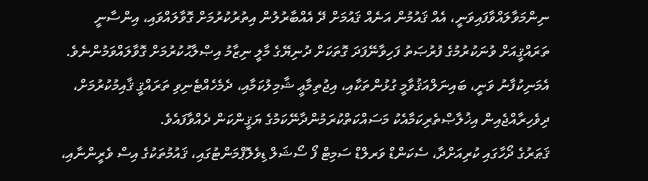ނިންމަވާލައްވާފައިވަނީ، އެއް ޤައުމުން އަނެއް ޤައުމަށް ދޭ އެއްބާރުލުން އިތުރުކުރުމަށް ގޮވާލައްވައި، އިންސާނީ ތަރައްޤީއަށް ވުނަކުރުމުގެ ފުރުޞަތު ފަހިވާނޭފަދަ ގޮތަކަށް ދުނިޔޭގެ މާލީ ނިޒާމު އިޞްލާޙުކުރުމަށް ގޮވާލައްވަމުންނެވެ. އެމަނިކުފާނު ވަނީ، ބައިނަލްއަޤުވާމީ ގުޅުންތަކާއި، އިޖުތިމާޢީ ޝާމިލުކަމާއި، ދެމެހެއްޓެނިވި ތަރައްޤީ ޤާއިމުކުރުމަށް، ދިވެހިރާއްޖެއިން އިޚުލާޞްތެރިކަމާއެކު މަސައްކަތްކުރަމުންދާނޭކަމުގެ ޔަޤީންކަން ދެއްވާފައެވެ.
ޤަޠަރުގެ ދޯހާގައި ކުރިއަށްދާ، ސެކަންޑް ވަރލްޑް ސަމިޓް ފޯ ސޯޝަލް ޑިވެލޮޕްމަންޓުގައި، ޤައުމުތަކުގެ އިސް ވެރީންނާއި،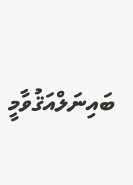ބައިނަލްއަޤުވާމީ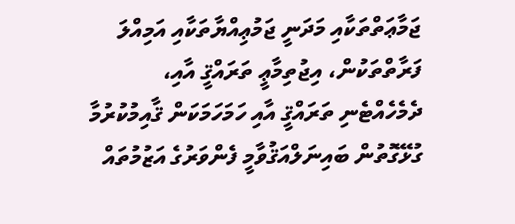ޖަމާޢަތްތަކާއި މަދަނީ ޖަމުޢިއްޔާތަކާއި އަމިއްލަ ފަރާތްތަކުން، އިޖުތިމާޢީ ތަރައްޤީ އާއި، ދެމެހެއްޓެނި ތަރައްޤީ އާއި ހަމަހަމަކަން ޤާއިމުކުރުމާ ގުޅޭގޮތުން ބައިނަލްއަޤުވާމީ ފެންވަރުގެ އަޒުމުތައް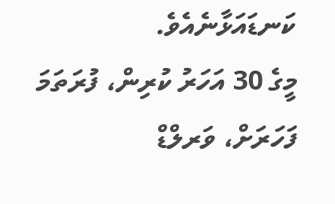ކަނޑައަޅާނެއެވެ.
މީގެ 30 އަހަރު ކުރިން، ފުރަތަމަ ފަހަރަށް، ވަރލްޑް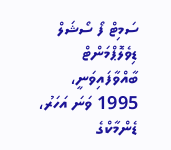ސަމިޓް ފޯ ސޯޝަލް ޑިވެލޮޕްމަންޓް ބާއްވާފައިވަނީ، 1995 ވަނަ އަހަރު، ޑެންމާކްގެ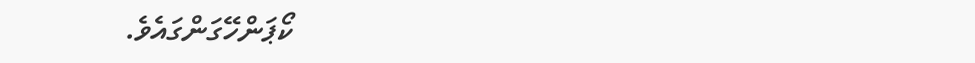ކޯޕަންހޭގަންގައެވެ.